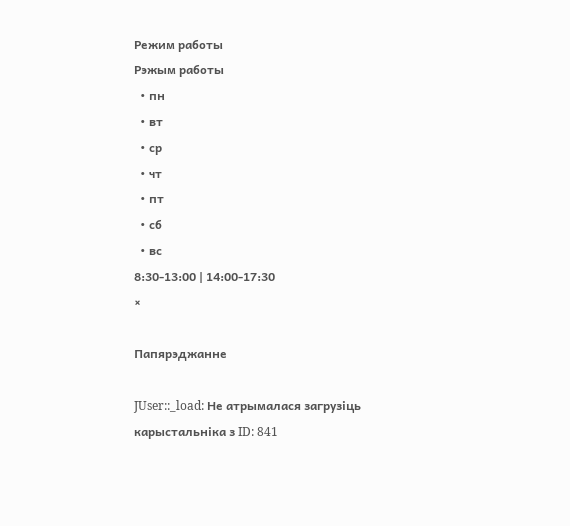Режим работы
Рэжым работы
  • пн
  • вт
  • ср
  • чт
  • пт
  • сб
  • вс
8:30-13:00 | 14:00-17:30
×

Папярэджанне

JUser::_load: Не атрымалася загрузіць карыстальніка з ID: 841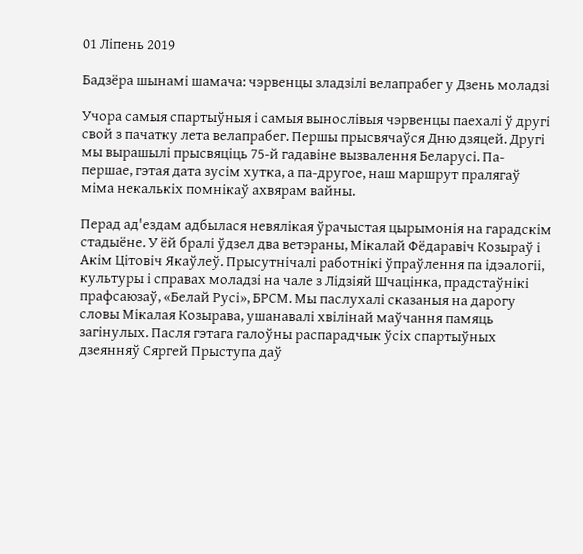01 Ліпень 2019

Бадзёра шынамі шамача: чэрвенцы зладзілі велапрабег у Дзень моладзі

Учора самыя спартыўныя і самыя вынослівыя чэрвенцы паехалі ў другі свой з пачатку лета велапрабег. Першы прысвячаўся Дню дзяцей. Другі мы вырашылі прысвяціць 75-й гадавіне вызвалення Беларусі. Па-першае, гэтая дата зусім хутка, а па-другое, наш маршрут пралягаў міма некалькіх помнікаў ахвярам вайны.

Перад ад'ездам адбылася невялікая ўрачыстая цырымонія на гарадскім стадыёне. У ёй бралі ўдзел два ветэраны, Мікалай Фёдаравіч Козыраў і Акім Цітовіч Якаўлеў. Прысутнічалі работнікі ўпраўлення па ідэалогіі, культуры і справах моладзі на чале з Лідзіяй Шчацінка, прадстаўнікі прафсаюзаў, «Белай Русі», БРСМ. Мы паслухалі сказаныя на дарогу словы Мікалая Козырава, ушанавалі хвілінай маўчання памяць загінулых. Пасля гэтага галоўны распарадчык ўсіх спартыўных дзеянняў Сяргей Прыступа даў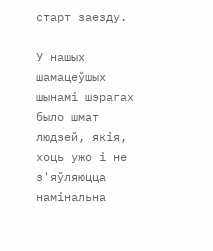старт заезду.

У нашых шамацеўшых шынамі шэрагах было шмат людзей, якія, хоць ужо і не з'яўляюцца намінальна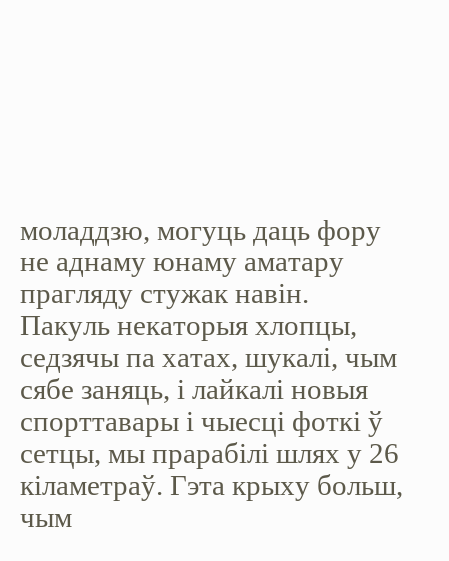моладдзю, могуць даць фору не аднаму юнаму аматару прагляду стужак навін. Пакуль некаторыя хлопцы, седзячы па хатах, шукалі, чым сябе заняць, і лайкалi новыя спорттавары і чыесцi фоткі ў сетцы, мы прарабілі шлях у 26 кіламетраў. Гэта крыху больш, чым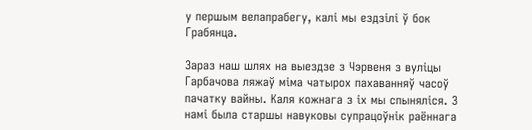у першым велапрабегу, калі мы ездзілі ў бок Грабянца.

Зараз наш шлях на выездзе з Чэрвеня з вуліцы Гарбачова ляжаў міма чатырох пахаванняў часоў пачатку вайны. Каля кожнага з іх мы спыняліся. З намі была старшы навуковы супрацоўнік раённага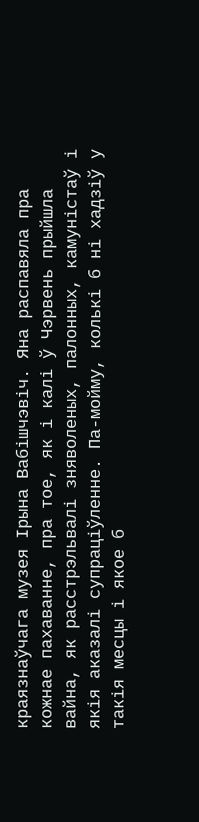краязнаўчага музея Ірына Вабішчэвіч. Яна распавяла пра кожнае пахаванне, пра тое, як і калі ў Чэрвень прыйшла вайна, як расстрэльвалі зняволеных, палонных, камуністаў і якія аказалі супраціўленне. Па-мойму, колькі б ні хадзіў у такія месцы і якое б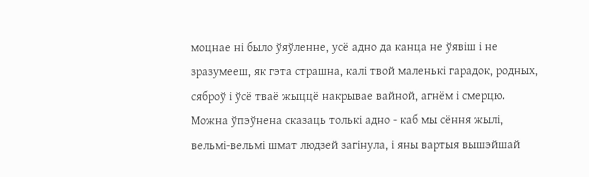моцнае ні было ўяўленне, усё адно да канца не ўявіш і не зразумееш, як гэта страшна, калі твой маленькі гарадок, родных, сяброў і ўсё тваё жыццё накрывае вайной, агнём і смерцю. Можна ўпэўнена сказаць толькі адно - каб мы сёння жылі, вельмі-вельмі шмат людзей загінула, і яны вартыя вышэйшай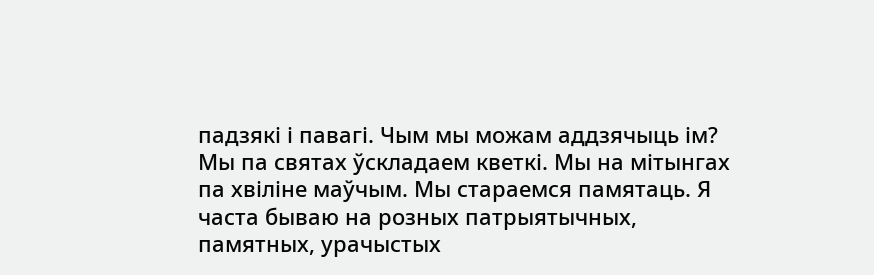падзякі і павагі. Чым мы можам аддзячыць ім? Мы па святах ўскладаем кветкі. Мы на мітынгах па хвіліне маўчым. Мы стараемся памятаць. Я часта бываю на розных патрыятычных, памятных, урачыстых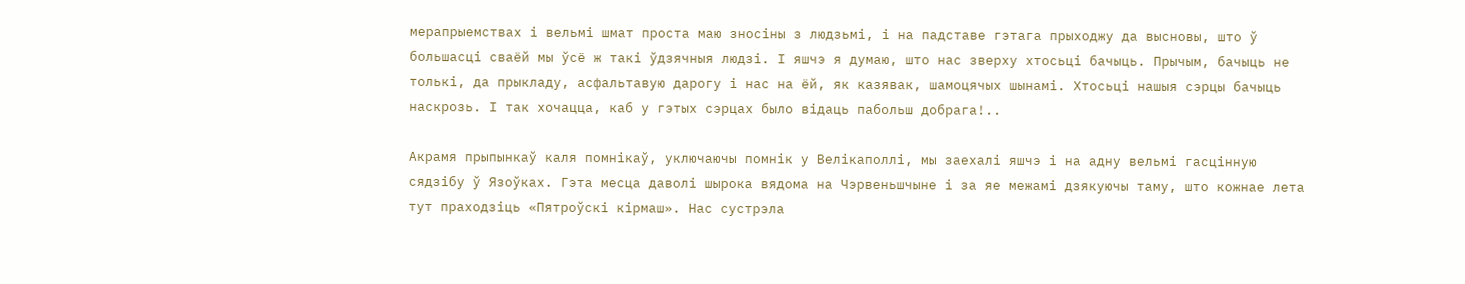мерапрыемствах і вельмі шмат проста маю зносіны з людзьмі, і на падставе гэтага прыходжу да высновы, што ў большасці сваёй мы ўсё ж такі ўдзячныя людзі. І яшчэ я думаю, што нас зверху хтосьці бачыць. Прычым, бачыць не толькі, да прыкладу, асфальтавую дарогу і нас на ёй, як казявак, шамоцячых шынамі. Хтосьці нашыя сэрцы бачыць наскрозь. І так хочацца, каб у гэтых сэрцах было відаць пабольш добрага!..

Акрамя прыпынкаў каля помнікаў, уключаючы помнік у Велікаполлi, мы заехалі яшчэ і на адну вельмі гасцінную сядзібу ў Язоўках. Гэта месца даволі шырока вядома на Чэрвеньшчыне і за яе межамі дзякуючы таму, што кожнае лета тут праходзіць «Пятроўскі кірмаш». Нас сустрэла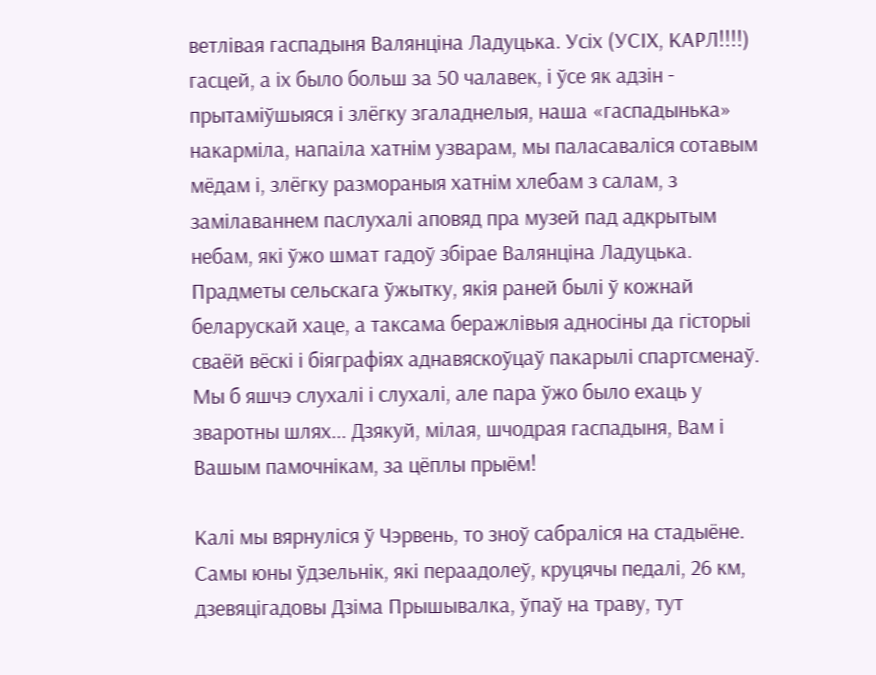ветлівая гаспадыня Валянціна Ладуцька. Усіх (УСІХ, КАРЛ!!!!) гасцей, а іх было больш за 50 чалавек, і ўсе як адзін - прытаміўшыяся і злёгку згаладнелыя, наша «гаспадынька» накарміла, напаіла хатнім узварам, мы паласаваліся сотавым мёдам і, злёгку размораныя хатнім хлебам з салам, з замілаваннем паслухалі аповяд пра музей пад адкрытым небам, які ўжо шмат гадоў збірае Валянціна Ладуцька. Прадметы сельскага ўжытку, якія раней былі ў кожнай беларускай хаце, а таксама беражлівыя адносіны да гісторыі сваёй вёскі і біяграфіях аднавяскоўцаў пакарылі спартсменаў. Мы б яшчэ слухалі і слухалі, але пара ўжо было ехаць у зваротны шлях... Дзякуй, мілая, шчодрая гаспадыня, Вам і Вашым памочнікам, за цёплы прыём!

Калі мы вярнуліся ў Чэрвень, то зноў сабраліся на стадыёне. Самы юны ўдзельнік, які пераадолеў, круцячы педалі, 26 км, дзевяцігадовы Дзіма Прышывалка, ўпаў на траву, тут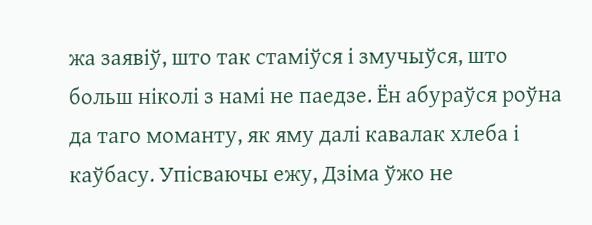жа заявіў, што так стаміўся і змучыўся, што больш ніколі з намі не паедзе. Ён абураўся роўна да таго моманту, як яму далі кавалак хлеба і каўбасу. Упісваючы ежу, Дзіма ўжо не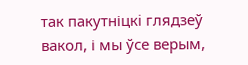так пакутніцкi глядзеў вакол, і мы ўсе верым,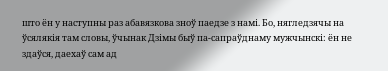што ён у наступны раз абавязкова зноў паедзе з намі. Бо, нягледзячы на ўсялякія там словы, ўчынак Дзімы быў па-сапраўднаму мужчынскі: ён не здаўся, даехаў сам ад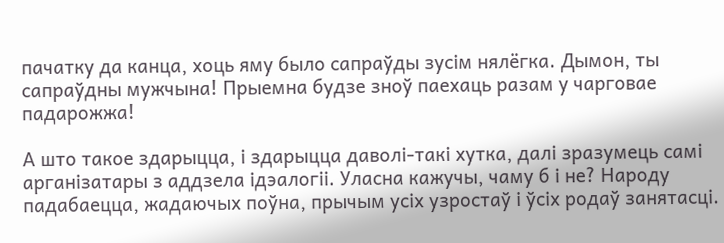пачатку да канца, хоць яму было сапраўды зусім нялёгка. Дымон, ты сапраўдны мужчына! Прыемна будзе зноў паехаць разам у чарговае падарожжа!

А што такое здарыцца, і здарыцца даволі-такі хутка, далі зразумець самі арганізатары з аддзела ідэалогіі. Уласна кажучы, чаму б і не? Народу падабаецца, жадаючых поўна, прычым усіх узростаў і ўсіх родаў занятасці.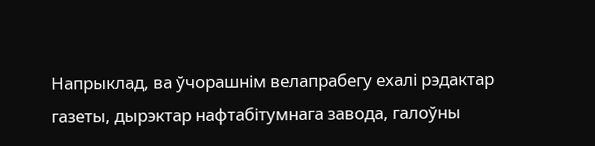Напрыклад, ва ўчорашнім велапрабегу ехалі рэдактар газеты, дырэктар нафтабітумнага завода, галоўны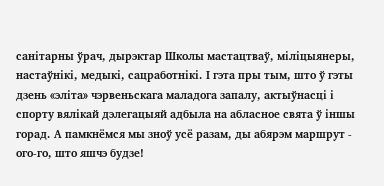санітарны ўрач, дырэктар Школы мастацтваў, міліцыянеры, настаўнікі, медыкі, сацработнікі. І гэта пры тым, што ў гэты дзень «эліта» чэрвеньскага маладога запалу, актыўнасці і спорту вялікай дэлегацыяй адбыла на абласное свята ў іншы горад. А памкнёмся мы зноў усё разам, ды абярэм маршрут - ого-го, што яшчэ будзе!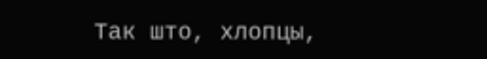Так што, хлопцы,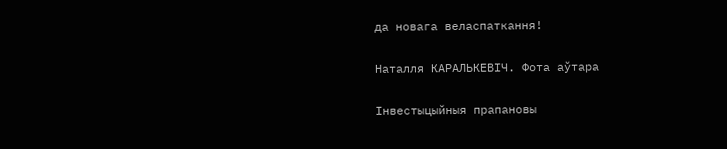да новага веласпаткання!

Наталля КАРАЛЬКЕВІЧ. Фота аўтара

Інвестыцыйныя прапановы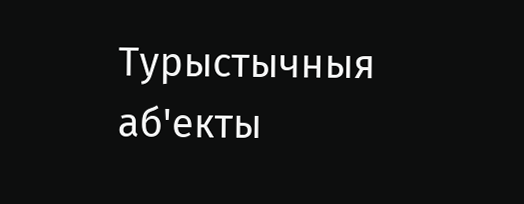Турыстычныя аб'екты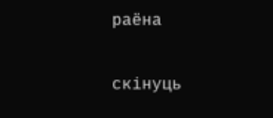раёна

скінуць